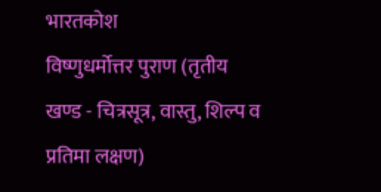भारतकोश
विष्णुधर्मोत्तर पुराण (तृतीय खण्ड - चित्रसूत्र, वास्तु, शिल्प व प्रतिमा लक्षण)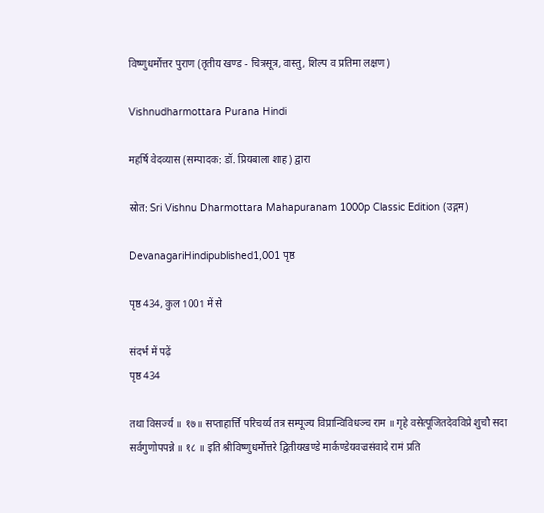विष्णुधर्मोत्तर पुराण (तृतीय खण्ड - चित्रसूत्र, वास्तु, शिल्प व प्रतिमा लक्षण)

Vishnudharmottara Purana Hindi

महर्षि वेदव्यास (सम्पादक: डॉ. प्रियबाला शाह) द्वारा

स्रोत: Sri Vishnu Dharmottara Mahapuranam 1000p Classic Edition (उद्गम)

DevanagariHindipublished1,001 पृष्ठ

पृष्ठ 434, कुल 1001 में से

संदर्भ में पढ़ें
पृष्ठ 434

तथा विसर्ज्य ॥ १७॥ सप्ताहार्त्ति परिचर्य्य तत्र सम्पूज्य विप्रान्विविधञ्च राम ॥ गृहे वसेत्पूजितदेवविप्रे शुचौ सदा सर्वगुणोपपन्ने ॥ १८ ॥ इति श्रीविष्णुधर्मोत्तरे द्वितीयखण्डे मार्कण्डेयवज्रसंवादे रामं प्रति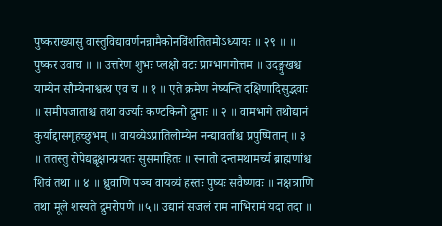पुष्कराख्यासु वास्तुविद्यावर्णनन्नामैकोनविंशतितमोऽध्यायः ॥ २९ ॥ ॥ पुष्कर उवाच ॥ ॥ उत्तरेण शुभः प्लक्षो वटः प्राग्भागगोत्तम ॥ उदङ्मुखश्च याम्येन सौम्येनाश्वत्थ एव च ॥ १ ॥ एते क्रमेण नेष्यन्ति दक्षिणादिसुद्भवाः ॥ समीपजाताश्च तथा वर्ज्याः कण्टकिनो द्रुमाः ॥ २ ॥ वामभागे तथोद्यानं कुर्याद्दासगृहच्छुभम् ॥ वायव्येऽप्रातिलोम्येन नन्द्यावर्तांश्च प्रपुष्पितान् ॥ ३ ॥ ततस्तु रोपेद्यद्वृक्षान्प्रयतः सुसमाहितः ॥ स्नातो दन्तमथामर्च्य ब्राह्मणांश्च शिवं तथा ॥ ४ ॥ ध्रुवाणि पञ्च वायव्यं हस्तः पुष्यः सवैष्णवः ॥ नक्षत्राणि तथा मूले शस्यते द्रुमरोपणे ॥५॥ उद्यानं सजलं राम नाभिरामं यदा तदा ॥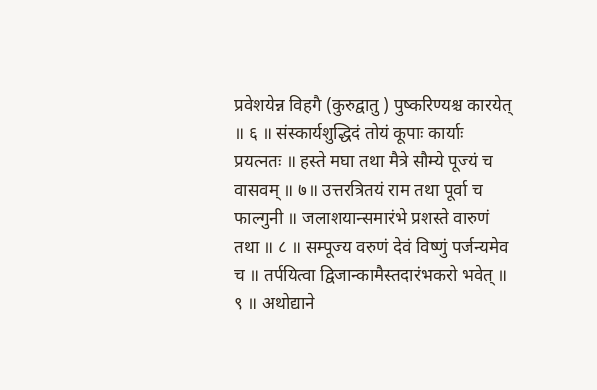प्रवेशयेन्न विहगै (कुरुद्वातु ) पुष्करिण्यश्च कारयेत् ॥ ६ ॥ संस्कार्यशुद्धिदं तोयं कूपाः कार्याः प्रयत्नतः ॥ हस्ते मघा तथा मैत्रे सौम्ये पूज्यं च वासवम् ॥ ७॥ उत्तरत्रितयं राम तथा पूर्वा च फाल्गुनी ॥ जलाशयान्समारंभे प्रशस्ते वारुणं तथा ॥ ८ ॥ सम्पूज्य वरुणं देवं विष्णुं पर्जन्यमेव च ॥ तर्पयित्वा द्विजान्कामैस्तदारंभकरो भवेत् ॥ ९ ॥ अथोद्याने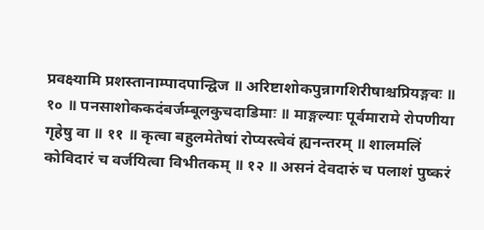प्रवक्ष्यामि प्रशस्तानाम्पादपान्द्विज ॥ अरिष्टाशोकपुन्नागशिरीषाश्चप्रियङ्गवः ॥ १० ॥ पनसाशोककदंबर्जम्बूलकुचदाडिमाः ॥ माङ्गल्याः पूर्वमारामे रोपणीया गृहेषु वा ॥ ११ ॥ कृत्वा बहुलमेतेषां रोप्यस्त्वेवं ह्यनन्तरम् ॥ शालमलिं कोविदारं च वर्जयित्वा विभीतकम् ॥ १२ ॥ असनं देवदारुं च पलाशं पुष्करं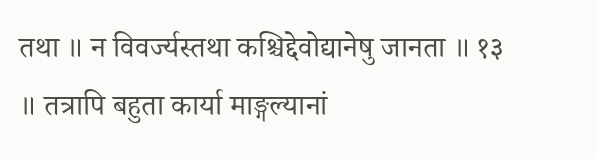तथा ॥ न विवर्ज्यस्तथा कश्चिद्देवोद्यानेषु जानता ॥ १३ ॥ तत्रापि बहुता कार्या माङ्गल्यानां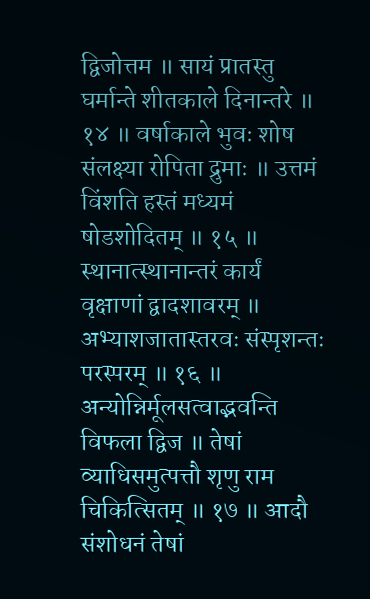द्विजोत्तम ॥ सायं प्रातस्तु घर्मान्ते शीतकाले दिनान्तरे ॥ १४ ॥ वर्षाकाले भुवः शोष संलक्ष्या रोपिता द्रुमाः ॥ उत्तमं विंशति हस्तं मध्यमं षोडशोदितम् ॥ १५ ॥ स्थानात्स्थानान्तरं कार्यं वृक्षाणां द्वादशावरम् ॥ अभ्याशजातास्तरवः संस्पृशन्तः परस्परम् ॥ १६ ॥ अन्योन्निर्मूलसत्वाद्भवन्ति विफला द्विज ॥ तेषां व्याधिसमुत्पत्तौ शृणु राम चिकित्सितम् ॥ १७ ॥ आदौ संशोधनं तेषां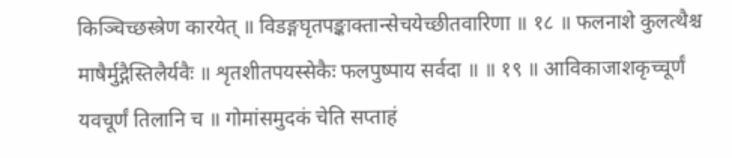किञ्चिच्छस्त्रेण कारयेत् ॥ विडङ्गघृतपङ्काक्तान्सेचयेच्छीतवारिणा ॥ १८ ॥ फलनाशे कुलत्थैश्च माषैर्मुद्गैस्तिलैर्यवैः ॥ शृतशीतपयस्सेकैः फलपुष्पाय सर्वदा ॥ ॥ १९ ॥ आविकाजाशकृच्चूर्णं यवचूर्णं तिलानि च ॥ गोमांसमुदकं चेति सप्ताहं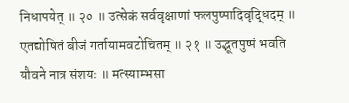निधापयेत् ॥ २० ॥ उत्सेकं सर्ववृक्षाणां फलपुष्पादिवृद्धिदम् ॥ एतद्योषितं बीजं गर्तायामवटोचितम् ॥ २१ ॥ उद्भूतपुष्पं भवति यौवने नात्र संशयः ॥ मत्स्याम्भसा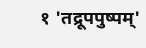१ 'तद्रूपपुष्पम्'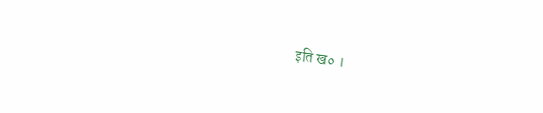इति ख० ।